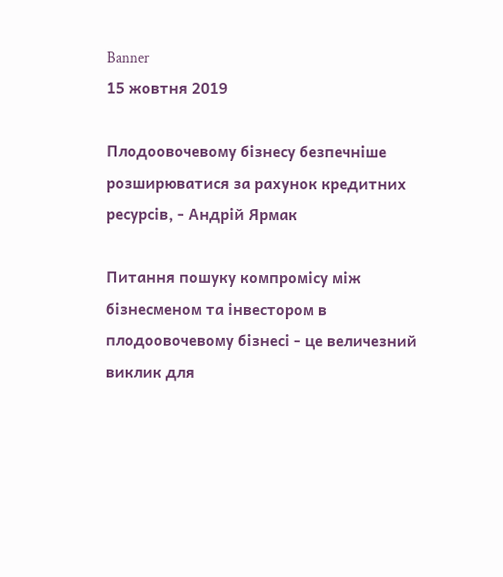Banner
15 жовтня 2019

Плодоовочевому бізнесу безпечніше розширюватися за рахунок кредитних ресурсів, - Андрій Ярмак

Питання пошуку компромісу між бізнесменом та інвестором в плодоовочевому бізнесі - це величезний виклик для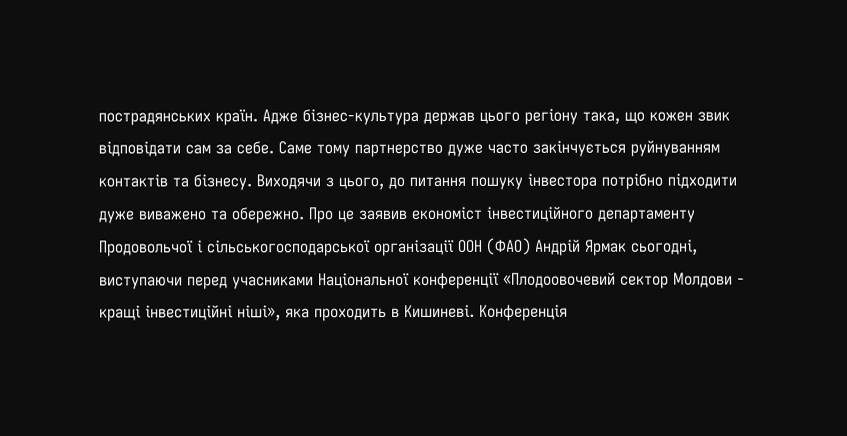пострадянських країн. Адже бізнес-культура держав цього регіону така, що кожен звик відповідати сам за себе. Саме тому партнерство дуже часто закінчується руйнуванням контактів та бізнесу. Виходячи з цього, до питання пошуку інвестора потрібно підходити дуже виважено та обережно. Про це заявив економіст інвестиційного департаменту Продовольчої і сільськогосподарської організації ООН (ФАО) Андрій Ярмак сьогодні, виступаючи перед учасниками Національної конференції «Плодоовочевий сектор Молдови - кращі інвестиційні ніші», яка проходить в Кишиневі. Конференція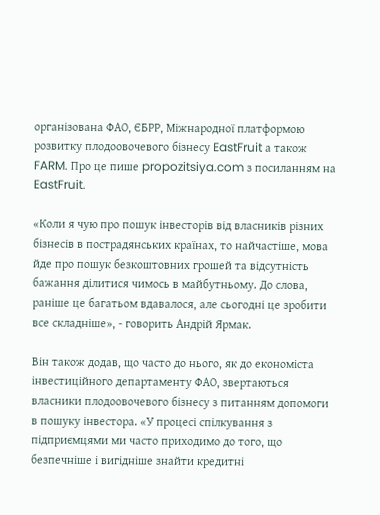організована ФАО, ЄБРР, Міжнародної платформою розвитку плодоовочевого бізнесу EastFruit а також FARM. Про це пише propozitsiya.com з посиланням на EastFruit.

«Коли я чую про пошук інвесторів від власників різних бізнесів в пострадянських країнах, то найчастіше, мова йде про пошук безкоштовних грошей та відсутність бажання ділитися чимось в майбутньому. До слова, раніше це багатьом вдавалося, але сьогодні це зробити все складніше», - говорить Андрій Ярмак.

Він також додав, що часто до нього, як до економіста інвестиційного департаменту ФАО, звертаються власники плодоовочевого бізнесу з питанням допомоги в пошуку інвестора. «У процесі спілкування з підприємцями ми часто приходимо до того, що безпечніше і вигідніше знайти кредитні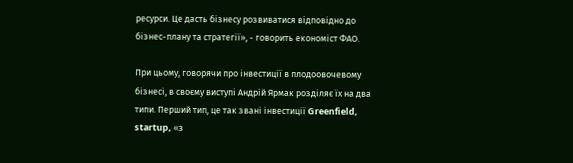ресурси. Це дасть бізнесу розвиватися відповідно до бізнес-плану та стратегії», - говорить економіст ФАО.

При цьому, говорячи про інвестиції в плодоовочевому бізнесі, в своєму виступі Андрій Ярмак розділяє їх на два типи. Перший тип, це так звані інвестиції Greenfield, startup, «з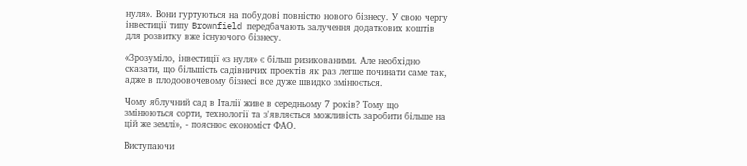нуля». Вони гуртуються на побудові повністю нового бізнесу. У свою чергу інвестиції типу Brownfield передбачають залучення додаткових коштів для розвитку вже існуючого бізнесу.

«Зрозуміло, інвестиції «з нуля» є більш ризикованими. Але необхідно сказати, що більшість садівничих проектів як раз легше починати саме так, адже в плодоовочевому бізнесі все дуже швидко змінюється.

Чому яблучний сад в Італії живе в середньому 7 років? Тому що змінюються сорти, технології та з'являється можливість заробити більше на цій же землі», - пояснює економіст ФАО.

Виступаючи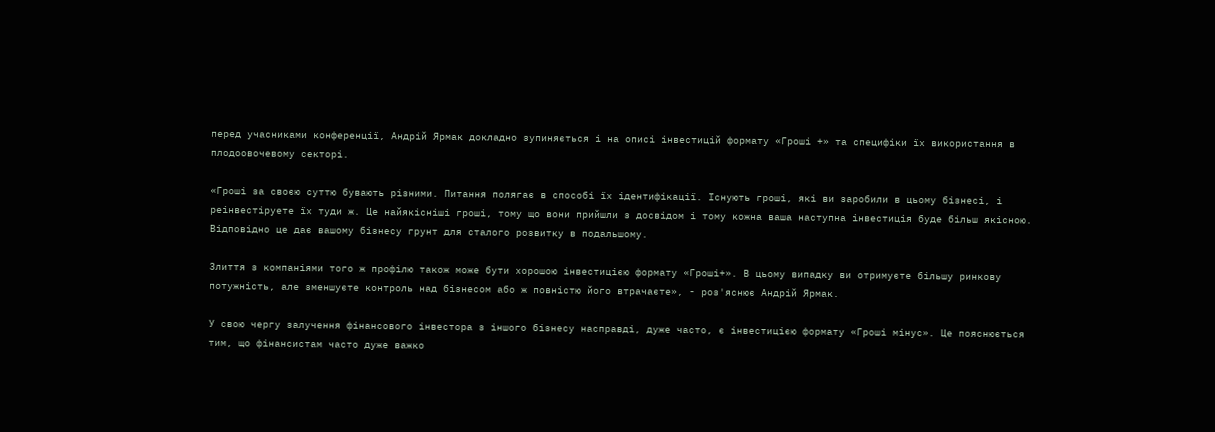перед учасниками конференції, Андрій Ярмак докладно зупиняється і на описі інвестицій формату «Гроші +» та специфіки їх використання в плодоовочевому секторі.

«Гроші за своєю суттю бувають різними. Питання полягає в способі їх ідентифікації. Існують гроші, які ви заробили в цьому бізнесі, і реінвестіруете їх туди ж. Це найякісніші гроші, тому що вони прийшли з досвідом і тому кожна ваша наступна інвестиція буде більш якісною. Відповідно це дає вашому бізнесу грунт для сталого розвитку в подальшому.

Злиття з компаніями того ж профілю також може бути хорошою інвестицією формату «Гроші+». В цьому випадку ви отримуєте більшу ринкову потужність, але зменшуєте контроль над бізнесом або ж повністю його втрачаєте», - роз'яснює Андрій Ярмак.

У свою чергу залучення фінансового інвестора з іншого бізнесу насправді, дуже часто, є інвестицією формату «Гроші мінус». Це пояснюється тим, що фінансистам часто дуже важко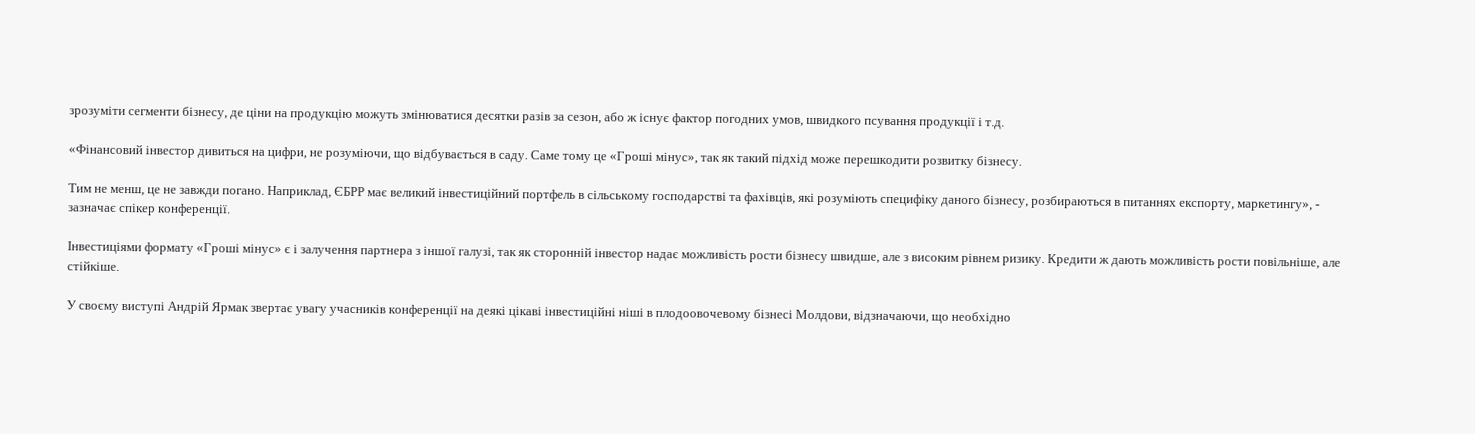зрозуміти сегменти бізнесу, де ціни на продукцію можуть змінюватися десятки разів за сезон, або ж існує фактор погодних умов, швидкого псування продукції і т.д.

«Фінансовий інвестор дивиться на цифри, не розуміючи, що відбувається в саду. Саме тому це «Гроші мінус», так як такий підхід може перешкодити розвитку бізнесу.

Тим не менш, це не завжди погано. Наприклад, ЄБРР має великий інвестиційний портфель в сільському господарстві та фахівців, які розуміють специфіку даного бізнесу, розбираються в питаннях експорту, маркетингу», - зазначає спікер конференції.

Інвестиціями формату «Гроші мінус» є і залучення партнера з іншої галузі, так як сторонній інвестор надає можливість рости бізнесу швидше, але з високим рівнем ризику. Кредити ж дають можливість рости повільніше, але стійкіше.

У своєму виступі Андрій Ярмак звертає увагу учасників конференції на деякі цікаві інвестиційні ніші в плодоовочевому бізнесі Молдови, відзначаючи, що необхідно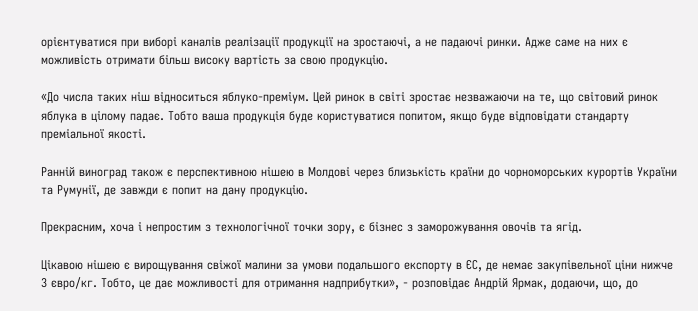орієнтуватися при виборі каналів реалізації продукції на зростаючі, а не падаючі ринки. Адже саме на них є можливість отримати більш високу вартість за свою продукцію.

«До числа таких ніш відноситься яблуко-преміум. Цей ринок в світі зростає незважаючи на те, що світовий ринок яблука в цілому падає. Тобто ваша продукція буде користуватися попитом, якщо буде відповідати стандарту преміальної якості.

Ранній виноград також є перспективною нішею в Молдові через близькість країни до чорноморських курортів України та Румунії, де завжди є попит на дану продукцію.

Прекрасним, хоча і непростим з технологічної точки зору, є бізнес з заморожування овочів та ягід.

Цікавою нішею є вирощування свіжої малини за умови подальшого експорту в ЄС, де немає закупівельної ціни нижче 3 євро/кг. Тобто, це дає можливості для отримання надприбутки», - розповідає Андрій Ярмак, додаючи, що, до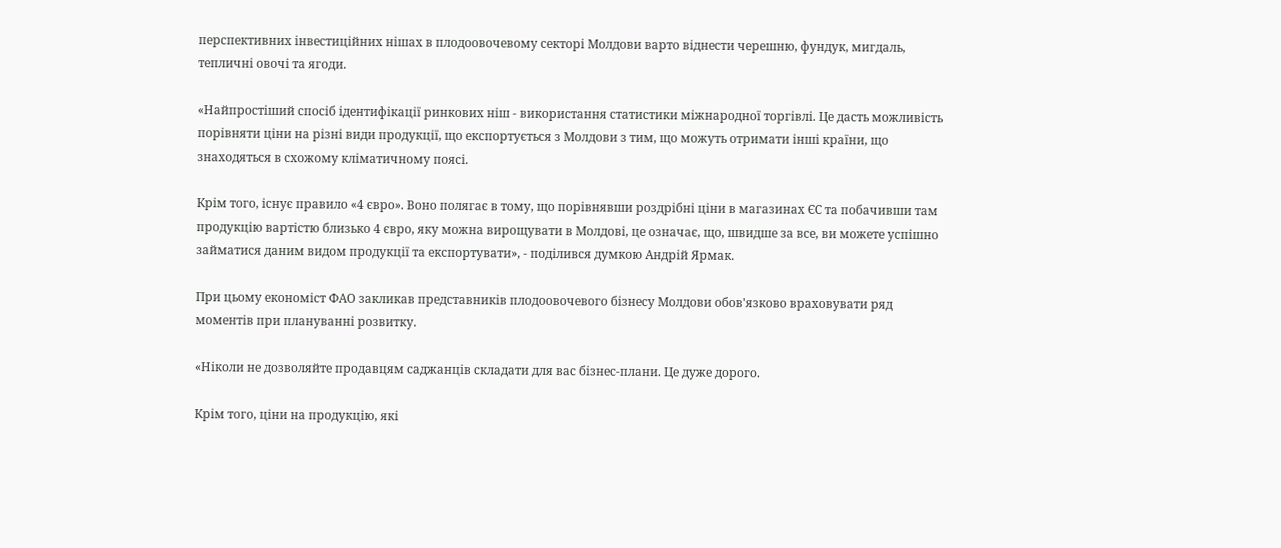перспективних інвестиційних нішах в плодоовочевому секторі Молдови варто віднести черешню, фундук, мигдаль, тепличні овочі та ягоди.

«Найпростіший спосіб ідентифікації ринкових ніш - використання статистики міжнародної торгівлі. Це дасть можливість порівняти ціни на різні види продукції, що експортується з Молдови з тим, що можуть отримати інші країни, що знаходяться в схожому кліматичному поясі.

Крім того, існує правило «4 євро». Воно полягає в тому, що порівнявши роздрібні ціни в магазинах ЄС та побачивши там продукцію вартістю близько 4 євро, яку можна вирощувати в Молдові, це означає, що, швидше за все, ви можете успішно займатися даним видом продукції та експортувати», - поділився думкою Андрій Ярмак.

При цьому економіст ФАО закликав представників плодоовочевого бізнесу Молдови обов'язково враховувати ряд моментів при плануванні розвитку.

«Ніколи не дозволяйте продавцям саджанців складати для вас бізнес-плани. Це дуже дорого.

Крім того, ціни на продукцію, які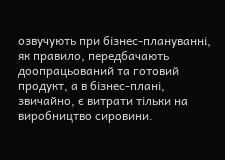озвучують при бізнес-плануванні, як правило, передбачають доопрацьований та готовий продукт, а в бізнес-плані, звичайно, є витрати тільки на виробництво сировини.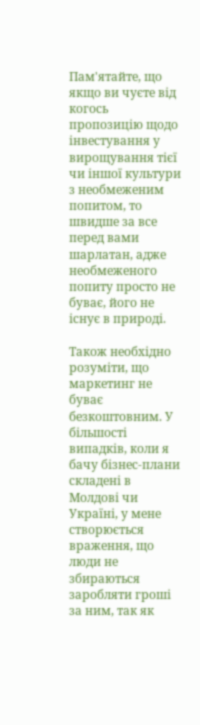Пам'ятайте, що якщо ви чуєте від когось пропозицію щодо інвестування у вирощування тієї чи іншої культури з необмеженим попитом, то швидше за все перед вами шарлатан, адже необмеженого попиту просто не буває, його не існує в природі.

Також необхідно розуміти, що маркетинг не буває безкоштовним. У більшості випадків, коли я бачу бізнес-плани складені в Молдові чи Україні, у мене створюється враження, що люди не збираються заробляти гроші за ним, так як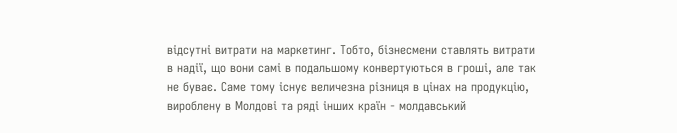відсутні витрати на маркетинг. Тобто, бізнесмени ставлять витрати в надії, що вони самі в подальшому конвертуються в гроші, але так не буває. Саме тому існує величезна різниця в цінах на продукцію, вироблену в Молдові та ряді інших країн - молдавський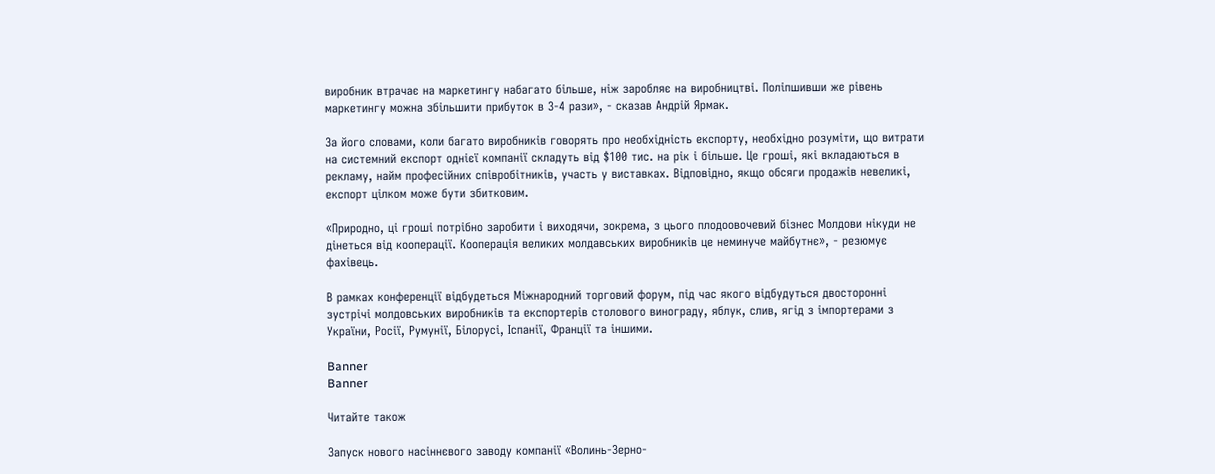виробник втрачає на маркетингу набагато більше, ніж заробляє на виробництві. Поліпшивши же рівень маркетингу можна збільшити прибуток в 3-4 рази», - сказав Андрій Ярмак.

За його словами, коли багато виробників говорять про необхідність експорту, необхідно розуміти, що витрати на системний експорт однієї компанії складуть від $100 тис. на рік і більше. Це гроші, які вкладаються в рекламу, найм професійних співробітників, участь у виставках. Відповідно, якщо обсяги продажів невеликі, експорт цілком може бути збитковим.

«Природно, ці гроші потрібно заробити і виходячи, зокрема, з цього плодоовочевий бізнес Молдови нікуди не дінеться від кооперації. Кооперація великих молдавських виробників це неминуче майбутнє», - резюмує фахівець.

В рамках конференції відбудеться Міжнародний торговий форум, під час якого відбудуться двосторонні зустрічі молдовських виробників та експортерів столового винограду, яблук, слив, ягід з імпортерами з України, Росії, Румунії, Білорусі, Іспанії, Франції та іншими.

Banner
Banner

Читайте також

Запуск нового насіннєвого заводу компанії «Волинь-Зерно-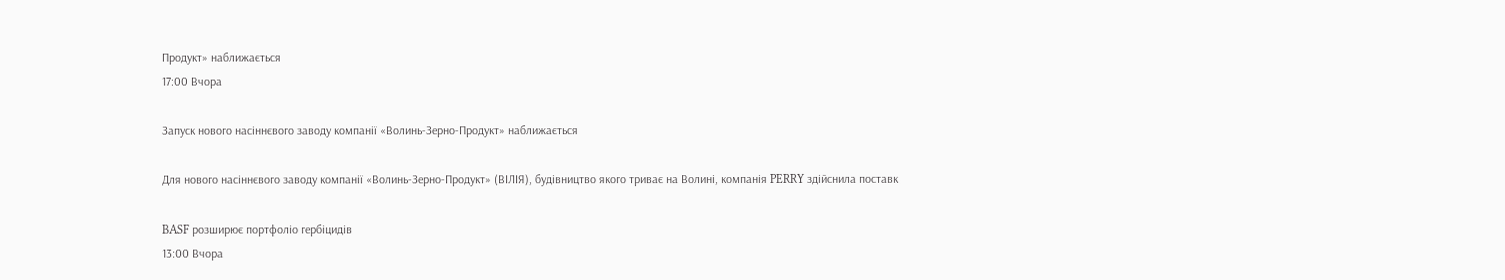Продукт» наближається
17:00 Вчора

Запуск нового насіннєвого заводу компанії «Волинь-Зерно-Продукт» наближається

Для нового насіннєвого заводу компанії «Волинь-Зерно-Продукт» (ВІЛІЯ), будівництво якого триває на Волині, компанія PERRY здійснила поставк

BASF розширює портфоліо гербіцидів
13:00 Вчора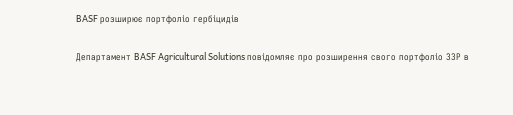BASF розширює портфоліо гербіцидів

Департамент BASF Agricultural Solutions повідомляє про розширення свого портфоліо ЗЗР в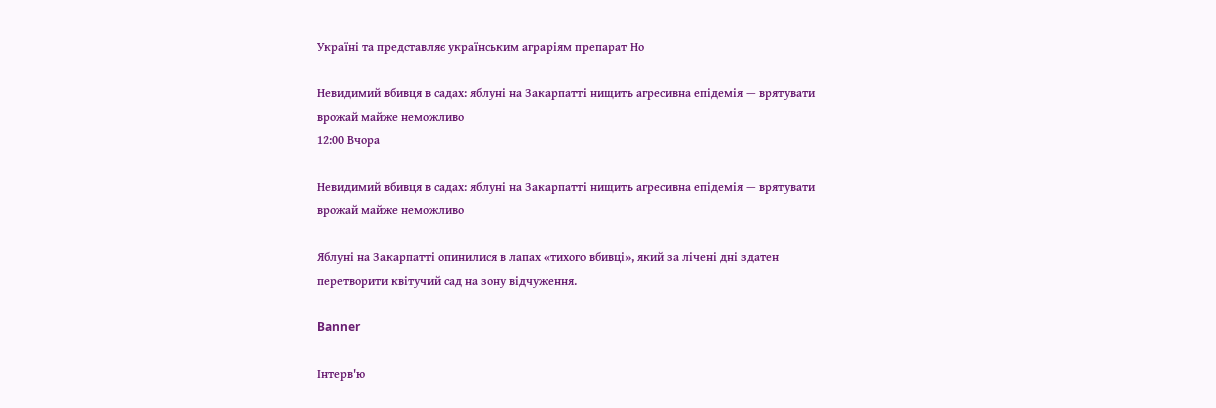Україні та представляє українським аграріям препарат Но

Невидимий вбивця в садах: яблуні на Закарпатті нищить агресивна епідемія — врятувати врожай майже неможливо
12:00 Вчора

Невидимий вбивця в садах: яблуні на Закарпатті нищить агресивна епідемія — врятувати врожай майже неможливо

Яблуні на Закарпатті опинилися в лапах «тихого вбивці», який за лічені дні здатен перетворити квітучий сад на зону відчуження.

Banner

Інтерв'ю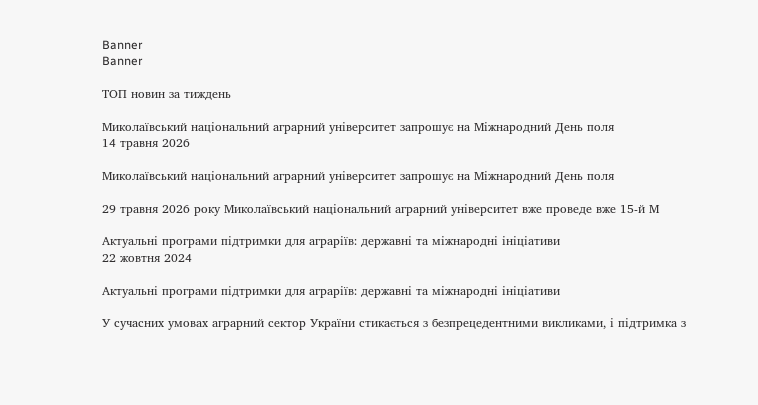Banner
Banner

ТОП новин за тиждень

Миколаївський національний аграрний університет запрошує на Міжнародний День поля
14 травня 2026

Миколаївський національний аграрний університет запрошує на Міжнародний День поля

29 травня 2026 року Миколаївський національний аграрний університет вже проведе вже 15-й М

Актуальні програми підтримки для аграріїв: державні та міжнародні ініціативи
22 жовтня 2024

Актуальні програми підтримки для аграріїв: державні та міжнародні ініціативи

У сучасних умовах аграрний сектор України стикається з безпрецедентними викликами, і підтримка з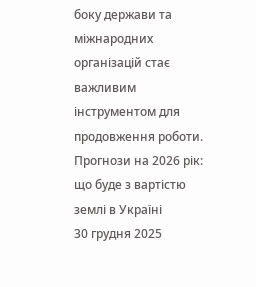боку держави та міжнародних організацій стає важливим інструментом для продовження роботи.
Прогнози на 2026 рік: що буде з вартістю землі в Україні
30 грудня 2025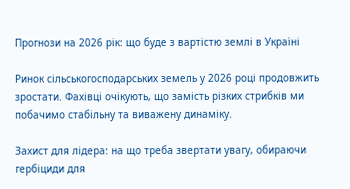Прогнози на 2026 рік: що буде з вартістю землі в Україні

Ринок сільськогосподарських земель у 2026 році продовжить зростати. Фахівці очікують, що замість різких стрибків ми побачимо стабільну та виважену динаміку.

Захист для лідера: на що треба звертати увагу, обираючи гербіциди для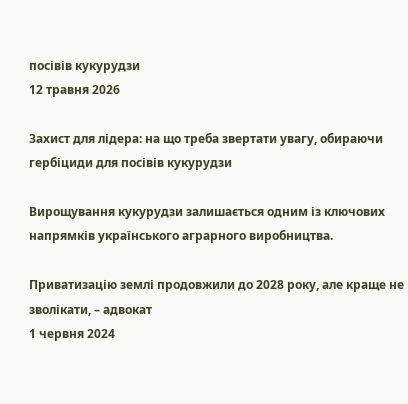посівів кукурудзи
12 травня 2026

Захист для лідера: на що треба звертати увагу, обираючи гербіциди для посівів кукурудзи

Вирощування кукурудзи залишається одним із ключових напрямків українського аграрного виробництва.

Приватизацію землі продовжили до 2028 року, але краще не зволікати, – адвокат
1 червня 2024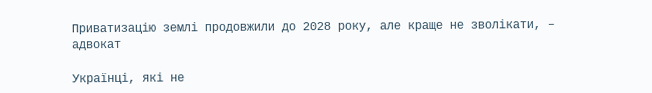Приватизацію землі продовжили до 2028 року, але краще не зволікати, – адвокат

Українці, які не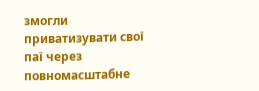змогли приватизувати свої паї через повномасштабне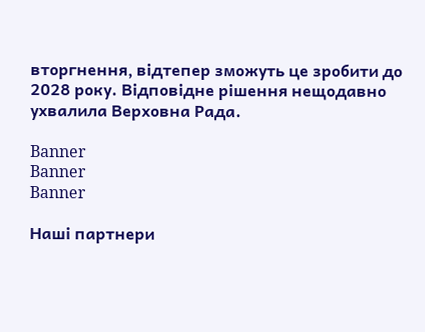вторгнення, відтепер зможуть це зробити до 2028 року. Відповідне рішення нещодавно ухвалила Верховна Рада.

Banner
Banner
Banner

Наші партнери